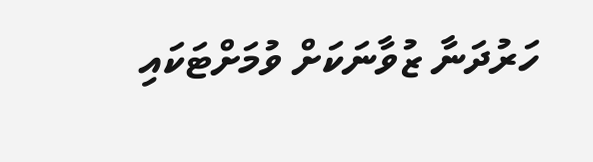ހަރުދަނާ ޒުވާނަކަށް ވުމަށްޓަކައި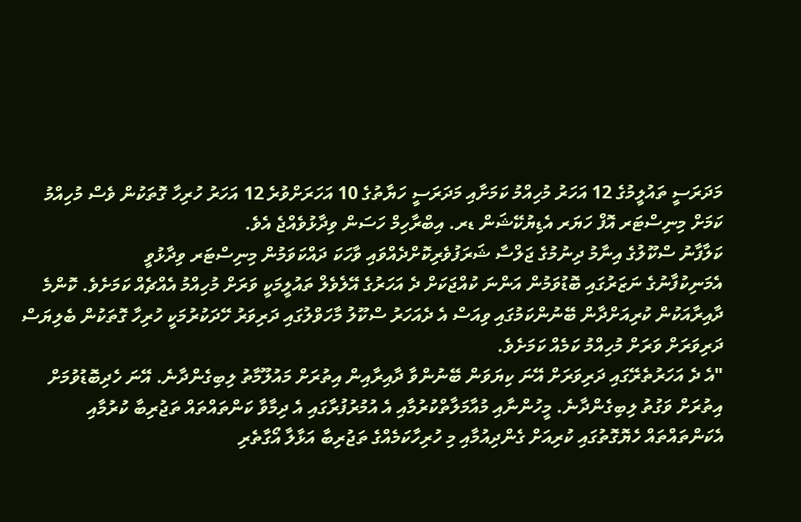މަދަރަސީ ތައުލީމުގެ 12 އަހަރު މުހިއްމު ކަމަށާއި މަދަރަސީ ހަޔާތުގެ 10 އަހަރަށްވުރެ 12 އަހަރު ހުރިހާ ގޮތަކުން ވެސް މުހިއްމު ކަމަށް މިނިސްޓަރ އޮފް ހަޔަރ އެޑިޔުކޭޝަން ޑރ. އިބްރާހިމް ހަސަން ވިދާޅުވެއްޖެ އެވެ.
ކަލާފާނު ސްކޫލުގެ އިނާމު ދިނުމުގެ ޖަލްސާ ޝަރަފުވެރިކޮށްދެއްވައި ވާހަކަ ދައްކަވަމުން މިނިސްޓަރ ވިދާޅުވީ
އެމަނިކުފާނުގެ ނަޒަރުގައި ބޮޑުވަމުން އަންނަ ކުއްޖަކަށް ދެ އަހަރުގެ އޭލެވެލް ތައުލީމަކީ ވަރަށް މުހިއްމު އެއްޗެއް ކަމަށެވެ. ކޮންމެ ދާއިރާއަކުން ކުރިއަށްދާން ބޭނުންކަމުގައި ވިއަސް އެ ދެއަހަރު ސްކޫލު މާހަވްލުގައި ދަރިވަރު ހޭދަކުރުމަކީ ހުރިހާ ގޮތަކުން ބެލިޔަސް ދަރިވަރަށް ވަރަށް މުހިއްމު ކަމެއް ކަމަށެވެ.
"އެ ދެ އަހަރުތެރޭގައި ދަރިވަރަށް އޭނަ ކިޔަވަން ބޭނުންވާ ދާއިރާއިން އިތުރަށް މައުލޫމާތު ލިބިގެންދާނެ. އޭނަ ހެދިބޮޑުވުމަށް އިތުރަށް ވަގުތު ލިބިގެންދާނެ. މީހުންނާއި މުއާމަލާތްކުރުމާއި އެ އުމުރުފުރާގައި އެ ދިމާވާ ކަންތައްތައް ތަޖުރިބާ ކުރުމާއި އެކަންތައްތައް ހެޔޮގޮތުގައި ކުރިއަށް ގެންދިއުމާއި މި ހުރިހާކަމެއްގެ ތަޖުރިބާ އަޅާލާ އޯގާތެރި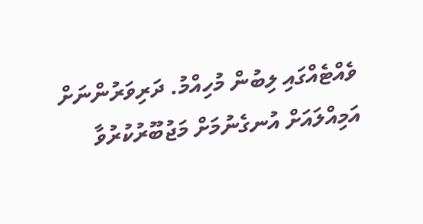ވެއްޓެއްގައި ލިބުން މުހިއްމު. ދަރިވަރުންނަށް އަމިއްލައަށް އުނގެނުމަށް މަޖުބޫރުކުރުވާ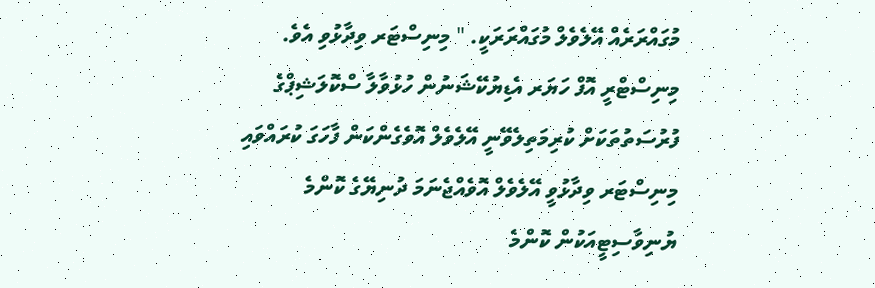މުގައްރަރެއް އޭލެވެލް މުގައްރަރަކީ. " މިނިސްޓަރ ވިދާޅުވި އެވެ.
މިނިސްޓްރީ އޮފް ހަޔަރ އެޑިޔުކޭޝަނުން ހުޅުވާލާ ސްކޮލަޝިޕްގެ ފުރުސަތުތަކަށް ކުރިމަތިލެވޭނީ އޭލެވެލް އޮވެގެންކަން ފާހަގަ ކުރައްވައި މިނިސްޓަރ ވިދާޅުވީ އޭލެވެލް އޮވެއްޖެނަމަ ދުނިޔޭގެ ކޮންމެ ޔުނިވާސިޓީއަކުން ކޮންމެ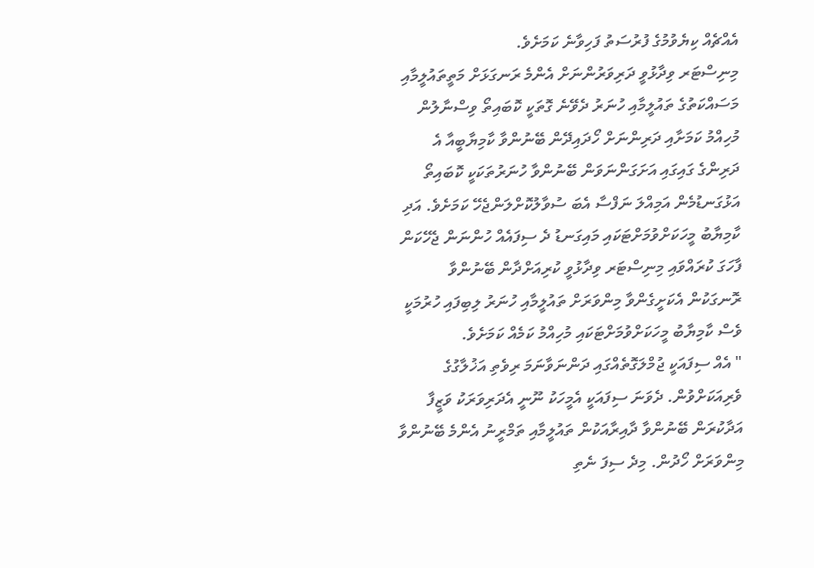އެއްޗެއް ކިޔެވުމުގެ ފުރުސަތު ފަހިވާނެ ކަމަށެވެ.
މިނިސްޓަރ ވިދާޅުވީ ދަރިވަރުންނަށް އެންމެ ރަނގަޅަށް މަތީތައުލީމާއި މަސައްކަތުގެ ތައުލީމާއި ހުނަރު ދެވޭނެ ގޮތަކީ ކޮބައިތޯ ވިސްނާލުން މުހިއްމު ކަމަށާއި ދަރިންނަށް ހޯދައިދޭން ބޭނުންވާ ކާމިޔާބީއާ އެ ދަރިންގެ ގައިގައި އަށަގަންނަވަން ބޭނުންވާ ހުނަރުތަކަކީ ކޮބައިތޯ އަޅުގަނޑުމެން އަމިއްލަ ނަފްސާ އެބަ ސުވާލުކޮށްލަންޖެހޭ ކަމަށެވެ. އަދި ކާމިޔާބު މީހަކަށްވުމަށްޓަކައި މައިގަނޑު ދެ ސިފައެއް ހުންނަން ޖެހޭކަން ފާހަގަ ކުރައްވައި މިނިސްޓަރ ވިދާޅުވީ ކުރިއަށްދާން ބޭނުންވާ ރޮނގަކުން އެކަށީގެންވާ މިންވަރަށް ތައުލީމާއި ހުނަރު ލިބިފައި ހުރުމަކީ ވެސް ކާމިޔާބު މީހަކަށްވުމަށްޓަކައި މުހިއްމު ކަމެއް ކަމަށެވެ.
" އެއް ސިފައަކީ ޖުމްލަގޮތެއްގައި ދަންނަވާނަމަ ރިވެތި އަޚުލާގުގެ ވެރިއަކަށްވުން. ދެވަނަ ސިފައަކީ އެމީހަކު ނޫނީ އެދަރިވަރަކު ވަޒީފާ އަދާކުރަން ބޭނުންވާ ދާއިރާއަކުން ތައުލީމާއި ތަމްރީނު އެންމެ ބޭނުންވާ މިންވަރަށް ހޯދުން. މިދެ ސިފަ ނެތި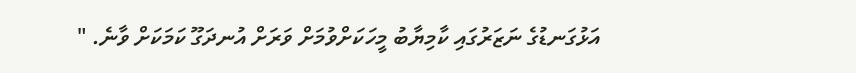އަޅުގަނޑުގެ ނަޒަރުގައި ކާމިޔާބު މީހަކަށްވުމަށް ވަރަށް އުނދަގޫ ކަމަކަށް ވާނެ. "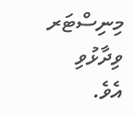މިނިސްޓަރ ވިދާޅުވި އެވެ.